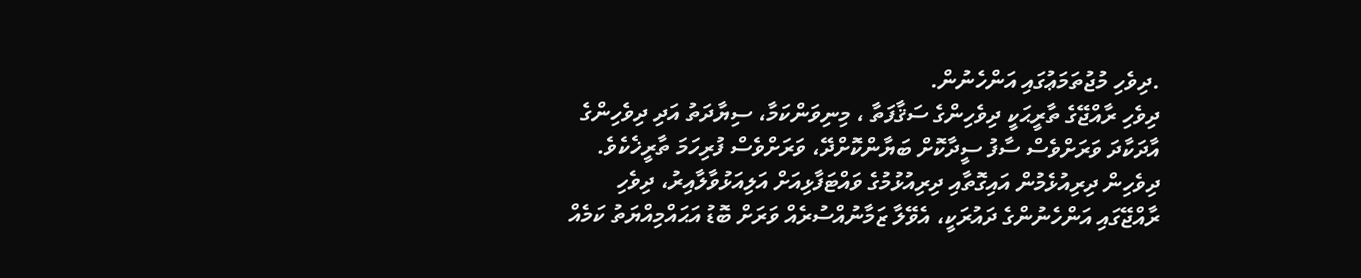.ދިވެހި މުޖުތަމަޢުގައި އަންހެނުން.
ދިވެހި ރާއްޖޭގެ ތާރީޙަކީ ދިވެހިންގެ ސަޤާފަތާ ، މިނިވަންކަމާ، ސިޔާދަތު އަދި ދިވެހިންގެ އާދަކާދަ ވަރަށްވެސް ސާފު ސީދާކޮށް ބަޔާންކޮށްދޭ، ވަރަށްވެސް ފުރިހަމަ ތާރީޚެކެވެ. ދިވެހިން ދިރިއުޅެމުން އައިގޮތާއި ދިރިއުޅުމުގެ ވައްޓަފާޅިއަށް އަލިއަޅުވާލާއިރު، ދިވެހި ރާއްޖޭގައި އަންހެނުންގެ ދައުރަކީ، އެވޭލާ ޒަމާނުއްސުރެއް ވަރަށް ބޮޑު އަޙައްމިއްޔަތު ކަމެއް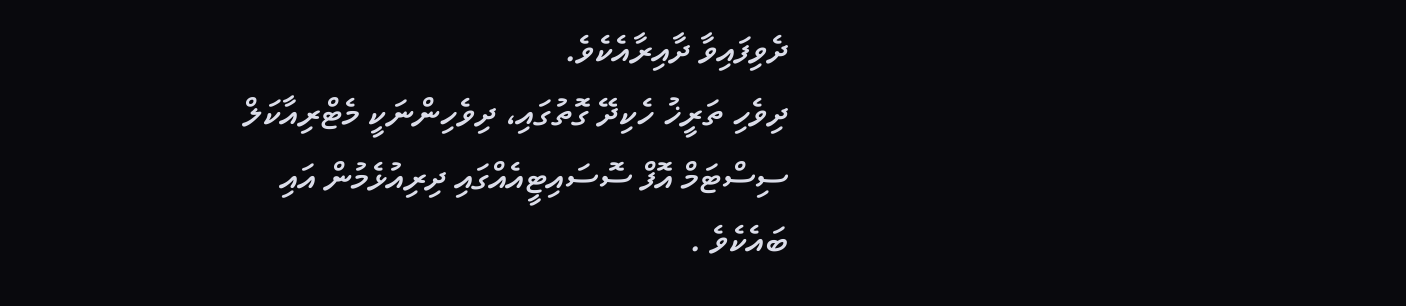ދެވިފައިވާ ދާއިރާއެކެވެ.
ދިވެހި ތަރީޚު ހެކިދޭ ގޮތުގައި، ދިވެހިންނަކީ މެޓްރިއާކަލް ސިސްޓަމް އޮފް ސޮސައިޓީއެއްގައި ދިރިއުޅެމުން އައި ބައެކެވެ .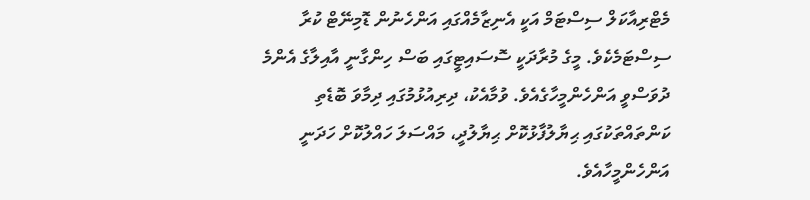މެޓްރިއާކަލް ސިސްޓަމް އަކީ އެނިޒާމެއްގައި އަންހެނުން ޑޮމިނޭޓް ކުރާ ސިސްޓަމެކެވެ. މީގެ މުރާދަކީ ސޮސައިޓީގައި ބަސް ހިންގާނީ އާއިލާގެ އެންމެ ދުވަސްވީ އަންހެންމީހާގެއެވެ. ވުމާއެކު، ދިރިއުޅުމުގައި ދިމާވަ ބޮޑެތި ކަންތައްތަކުގައި ޙިޔާލުފާޅުކޮށް ޙިޔާލުދީ، މައްސަލަ ހައްލުކޮށް ހަދަނީ އަންހެންމީހާއެވެ.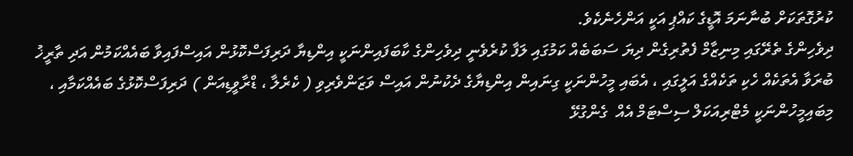ކުރުގޮތަކަށް ބުނާނަމަ އޮޑީގެ ކައްޕި އަކީ އަންހެނެކެވެ.
ދިވެހިންގެ ތެރޭގައި މިނިޒާމް ފެތުރިގެން ދިޔަ ސަބަބެއް ކަމުގައި ލަފާ ކުރެވެނީ ދިވެހިންގެ ކާބަފައިންނަކީ އިންޑިޔާ ދަރިފަސްކޮޅުން އައިސްފައިވާ ބައެއްކަމުން އަދި ތާރީޚު ބުރަވާ އެތަކެއް ހެކި ތަކެއްގެ އަލީގައި ، އެބައި މީހުންނަކީ ގިނައިން އިންޑިޔާގެ ދެކުނުން އައިސް ވަޒަންވެރިވި ( ކެރެލާ ، ޑްރާވީޑިއަން ) ދަރިފަސްކޮޅުގެ ބައެއްކަމާއި ، މިބައިމީހުންނަކީ މެޓްރިއަކަލް ސިސްޓަމް އެއް  ގެންގުޅޭ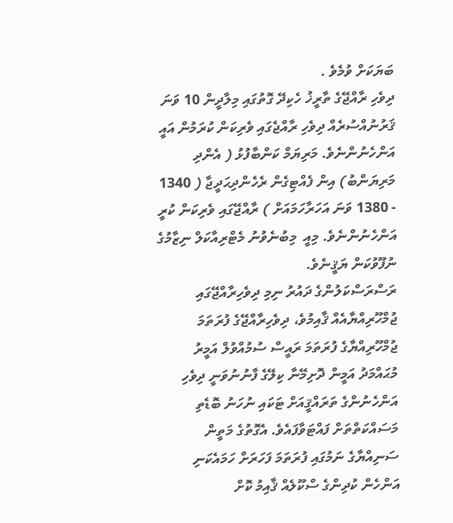ބަޔަކަށް ވުމެވެ .
ދިވެހި ރާއްޖޭގެ ތާރީޚު ހެކިދޭ ގޮތުގައި މިލާދީން 10 ވަނަ ޤަރުނުއްސުރެއް ދިވެހި ރާއްޖެގައި ވެރިކަން ކުރަމުން އައީ އަންހެނުންނެވެ. މަރިޔަމް ކަންބާފުޅު ( އެންދި މަރިޔަންބު) އިން ފެއްޓިގެން ރެހެންދިޙަދީޖާ ( 1340 - 1380 ވަނަ އަހަރާހަމައަށް ) ރާއްޖޭގައި ވެރިކަން ކުރީ އަންހެނުންނެވެ. މިއީ  މިބުނެވުނު މެޓްރިއާކަލް ނިޒާމުގެ ނުފޫވުކަން ޔަޤީނެވެ.
ރަސްރަސްކަލުންގެ ދައުރު ނިމި ދިވެހިރާއްޖޭގައި ޖުމްހޫރިއްޔާއެއް ޤާއިމުވެ، ދިވެހިރާއްޖޭގެ ފުރަތަމަ ޖުމްހޫރިއްޔާގެ ފުރަތަމަ ރައީސް ސުމުއްވުލް އަމީރު މުޙައްމަދު އަމީން ދޮށިމޭނާ ކިލޭގެ ފާނުނުވަނީ ދިވެހި އަންހެނުންގެ ތަރައްޤީއަށް ޓަކައި ނުހަނު ބޮޑެތި މަސައްކަތްތަށް ފައްޓަވާފައެވެ. އެގޮތުގެ މަތީން ސަނިއްޔާގެ ނަމުގައި ފުރަތަމަ ފަހަރަށް ހަމައެކަނި އަންހެން ކުދިންގެ ސްކޫލެއް ޤާއިމު ކޮށް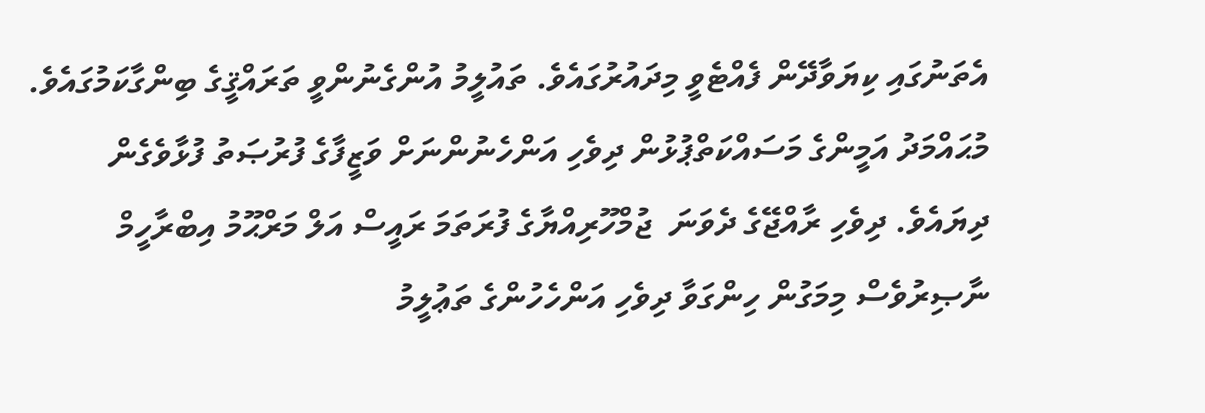އެތަނުގައި ކިޔަވާދޭން ފެއްޓެވީ މިދައުރުގައެވެ. ތައުލީމު އުންގެނުންވީ ތަރައްޤީގެ ބިންގާކަމުގައެވެ. މުޙައްމަދު އަމީންގެ މަސައްކަތްޕުޅުން ދިވެހި އަންހެނުންނަށް ވަޒީފާގެ ފުރުޞަތު ފުޅާވެގެން ދިޔައެވެ. ދިވެހި ރާއްޖޭގެ ދެވަނަ  ޖުމްހޫރިއްޔާގެ ފުރަތަމަ ރައީސް އަލް މަރްޙޫމު އިބްރާހީމް ނާޞިރުވެސް މިމަގުން ހިންގަވާ ދިވެހި އަންހެހުންގެ ތަޢުލީމު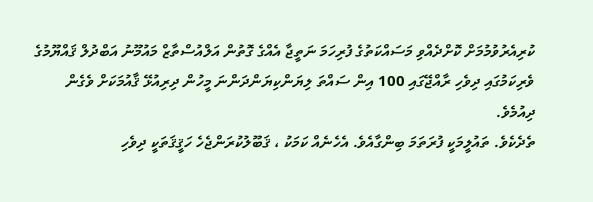ކުރިއެރުވުމުމަށް ކޮށްދެއްވި މަސައްކަތުގެ ފުރިހަމަ ނަތީޖާ އެއްގެ ގޮތުން އަލްއުސްތާޒް މައުމޫނު އަބްދުލް ޤައްޔޫމުގެ  ވެރިކަމުގައި ދިވެހި ރާއްޖޭގައި 100 އިން ސައްތަ ލިޔަންކިޔަންދަންނަ މީހުން ދިރިއުޅޭ ޤާއުމަކަށް ވެގެން ދިއުމެވެ.
ތެދެކެވެ. ތައުލީމަކީ ފުރަތަމަ ބިންގާއެވެ. އެހެނެއް ކަމަކު ، ޤަބޫލުކުރަންޖެހެ ހަޤީޤަތަކީ ދިވެހި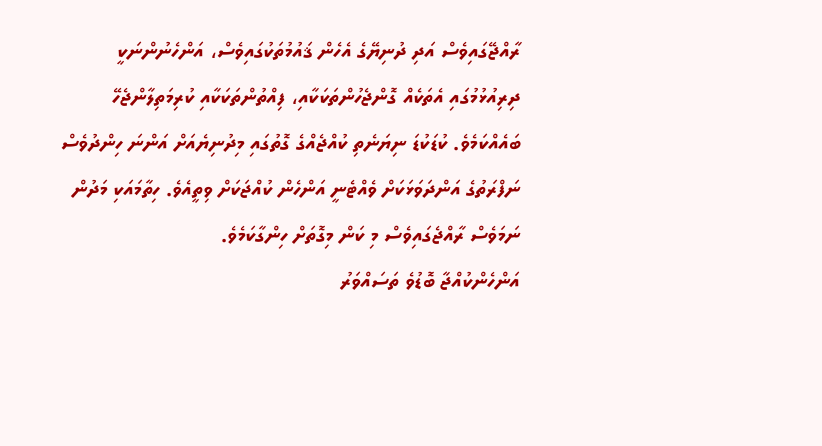ރާއްޖޭގައިވެސް އަދި ދުނިޔޭގެ އެހެން ޤައުމުތަކުގައިވެސް، އަންހެނުންނަކީ ދިރިއުޅުމުގައި އެތަކެއް ގޮންޖެހުންތަކަކާއި، ފިއްތުންތަކަކާއި ކުރިމަތިލާންޖެހޭ ބައެއްކަމެވެ. ކުޑަކުޑަ ނިޔަނެތި ކުއްޖެއްގެ ގޮތުގައި މިދުނިޔެއަށް އަންނަ ހިންދުވެސް ނަފްރަތުގެ އަންދަވަޅަކަށް ވެއްޓެނީ އަންހެން ކުއްޖަކަށް ވިތީއެވެ. ހިތާމައަކި މަދުން ނަމަވެސް ރާއްޖެގައިވެސް މި ކަން މިގޮތަށް ހިންގާކަމެވެ.
އަންހެންކުއްޖާ ބޮޑުވެ ތަސައްވަރު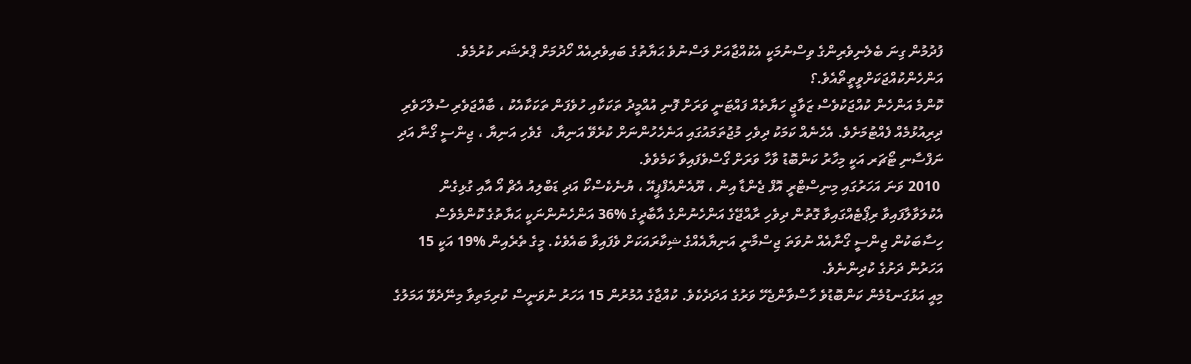ފުދުމުން ގިނަ ބެލެނިވެރިންގެ ވިސްނުމަކީ އެކުއްޖާއަށް ލަސްނުވެ ޙަޔާތުގެ ބައިވެރިއެއް ހޯދުމަށް ޕްރެޝަރ ކުރުމެވެ. އަންހެންކުއްޖަކަށްވީތީތޯއެވެ.؟
ކޮންމެ އަންހެން ކުއްޖަކުވެސް ޒަވާޖީ ހަޔާތެއް ފައްޓަނީ ވަރަށް ފޮނި އުއްމީދު ތަކަކާއި ހުވެފަން ތަކަކާއެކު ، ބާއްޖަވެރި ސުލްހަވެރި ދިރިއުޅުމެއް ފެއްޓުމަށެވެ. އެހެނެއް ކަމަކު ދިވެހި މުޖުތަމައުގައި އަނެހެހުންނަށް ކުރެވޭ އަނިޔާ،  ގެވެހި އަނިޔާ ، ޖިންސީ ގޯނާ އަދި ނަފްސާނި ޓޯޗަރ އަކީ މިހާރު ކަންބޮޑު ވާހާ ވަރަށް ގޯސްވެފައިވާ ކަމެވެވެ.
 2010 ވަނަ އަހަރުގައި މިނިސްޓްރީ އޮފް ޖެންޑާ އިން ، ޔޫއެންއެފްޕީއޭ ، ޔުނެކެސްކޯ އަދި ޑަބްލިއު އެޗް އޯ އާއި ގުޅިގެން އެކުލަވާލާފައިވާ ރިޕޯޓެއްގައިވާ ގޮތުން ދިވެހި ރާއްޖޭގެ އަންހެނުންގެ އާބާދީގެ %36 އަންހެނުންނަކީ ޙަޔާތުގެ ކޮންމެވެސް ހިސާބަކުން ޖިންސީ ގޯނާއެއް ނުވަތަ ޖިސްމާނީ އަނިޔާއެއްގެ ޝިކާރައަކަށް ވެފައިވާ ބައެވެކެ. މީގެ ތެރެއިން %19 އަކީ 15 އަހަރުން ދަށުގެ ކުދިންނެވެ.
މިއީ އަޅުގަނޑުމެން ކަންބޮޑުވެ ހާސްވާންޖެހޭ ވަރުގެ އަދަދެކެވެ. ކުއްޖާގެ އުމުރުން 15 އަހަރު ނުވަނީސް ކުރިމަތިވާ މިނޭދެވޭ އަމަލުގެ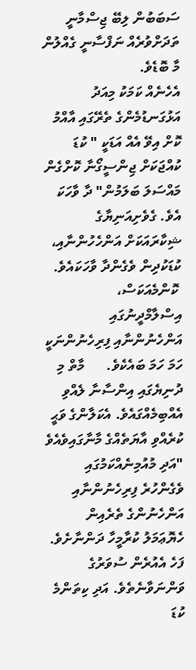ސަބަބުން ލިބޭ ޖިސްމާނީ ތަދަށްވުރެއް ނަފްސާނީ ގެއްލުން މާ ބޮޑެވެ.
އެހެނެއް ކަމަކު މިއަދު އަޅުގަނޑުމެންގެ ތެރޭގައި އާއްމު ކޮށް އިވޭ އެއް އަޑަކީ " ކުޑަ ކުއްޖަކަށް ޖިންސީގޯނާ ކޮށްގެން މައްސަލަ ބަލަމުން" ދާ ވާހަކަ އެވެ. ގެވެށިއަނިޔާގެ ޝިކާރައަކަށް އަންހެހުންނާއި، ކުޑަކުދިން ވެގެންދާ ވާހަކައެވެ.
 ކޮންމެއަކަސް، އިސްލާމްދީނުގައި އަންހެނުންނާއި ފިރިހެނުންނަކީ ހަމަ ހަމަ ބައެކެވެ.      މާތް މި ދުނިޔެގައި އިންސާނާ ލެއްވި އެއްބިމެއްގައެވެ. އެކަލާންގެ ވަޙީ ކުރެއްވި އާޔަތެއްގެ މާނާގައިވެއެވެ "އަދި މުއުމިނެއްކަމުގައި ވެގެންހުރެ ފިރިހެނުންނާއި އަންހެނުންގެ ތެރެއިން ހެޔޮޢަމަލު ކުރާމީހާ ދަންނާށެވެ. ފަހެ އެއުރެން ސުވަރުގެ ވަންނަވާނެތެވެ. އަދި ކިތަންމެ ކުޑަ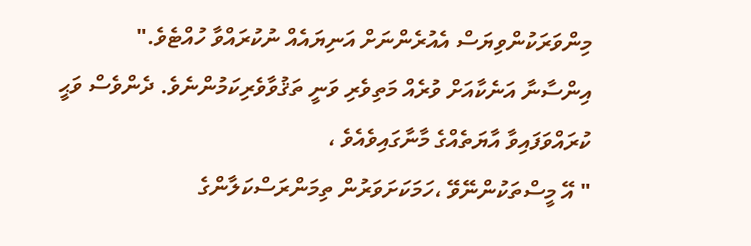މިންވަރަކުންވިޔަސް އެއުރެންނަށް އަނިޔައެއް ނުކުރައްވާ ހުއްޓެވެ."
އިންސާނާ އަނެކާއަށް ވުރެއް މަތިވެރި ވަނީ ތަޤުވާވެރިކަމުންނެވެ. ދެންވެސް ވަޙީ ކުރައްވަފައިވާ އާޔަތެއްގެ މާނާގައިވެއެވެ ،
" އޭ މީސްތަކުންނޭވޭ ،ހަމަކަށަވަރުން ތިމަންރަސްކަލާންގެ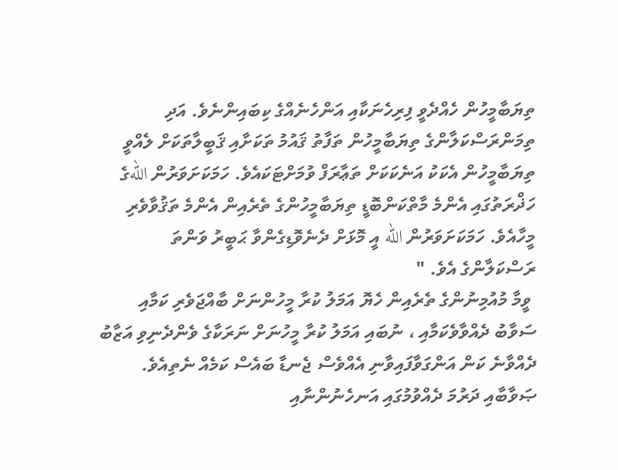ތިޔަބާމީހުން ހެއްދެވީ ފިރިހެނަކާއި އަންހެނެއްގެ ކިބައިންނެވެ. އަދި ތިމަންރަސްކަލާންގެ ތިޔަބާމީހުން ތަފާތު ޤައުމު ތަކަށާއި ޤަބީލާތަކަށް ލެއްވީ ތިޔަބާމީހުން އެކަކު އަނެކަކަށް ތަޢާރަފް ވުމަށްޓަކައެވެ. ހަމަކަށަވަރުން اللهގެ ހަޛްރަތުގައި އެންމެ މާތްކަންބޮޑީ ތިޔަބާމީހުންގެ ތެރެއިން އެންމެ ތަޤުވާވެރި މީހާއެވެ. ހަމަކަށަވަރުން الله އީ މޮޅަށް ދެނެވޮޑިގެންވާ ޙަބީރު ވަންތަ ރަސްކަލާންގެ އެވެ. "
 ވީމާ މުއުމިނުންގެ ތެރެއިން ހެޔޮ އަމަލު ކުރާ މީހުންނަށް ބާއްޖަވެރި ކަމާއި ސަވާބު ދެއްވާވެކަމާއި ، ނުބައި އަމަލު ކުރާ މީހުނަށް ނަރަކާގެ ވެންދެނިވި އަޒާބު ދެއްވާނެ ކަން އަންގަވާފައިވާނި އެއްވެސް ޖެނޑާ ބައެސް ކަމެއް ނެތިއެވެ. ޞަވާބާއި ދަރުމަ ދެއްވުމުގައި އަނހެނުންނާއި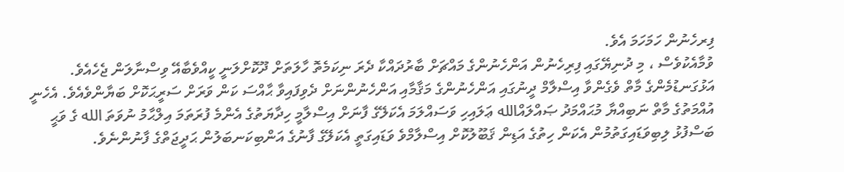ފިރހެނުން ހަމަހަމަ އެވެ.
ވުމާއެކުވެސް ، މި ދުނިޔޭގައި ފިރިހެނުން އަންހެނުންގެ މައްޗަށް ބާރުދައްކާ ދެރަ ނިކަމެތޮ ހާލަތަށް ދޫކޮށްލަނީ ކީއްވެބާއޭ ވިސްނާލަން ޖެހެއެވެ.
އަޅުގަނޑުމެންގެ މާތް ވެގެންވާ އިސްލާމް ދީނުގައި އަންހެނުންގެ މަޤާމާއި އަންހެނުންނަށް ދެވިފައިވާ ޙާއްސަ ކަން ވަރަށް ސަރީޙަކޮށް ބަޔާންވެއެވެ. އެހެނީ އުއްމަތުގެ މާތް ނަބިއްޔާ މުޙައްމަދު ޞައްލައްالله ޢަލައިހި ވަސައްލަމަ އެކަލޭގެ ފާނަށް އިސްލާމީ ހިދާޔަތުގެ އެންމެ ފުރަތަމަ އިލްޙާމު ނުވަތަ الله ގެ ވަޙީ ބަސްފުޅު ލިބިވަޑައިގަތުމުން އެކަން ހިތުގެ އަޑިން ޤަބޫލުކޮށް އިސްލާމްވެ ވަޑައިގަތީ އެކަލޭގެ ފާނުގެ އަންބިކަނބަލުން ޙަދީޖަތްގެ ފާނުންނެވެ.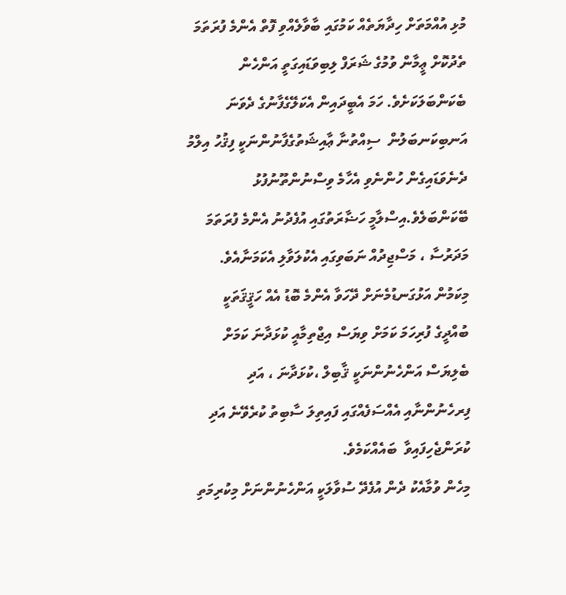މުޅި އުއްމަތަށް ހިދާޔަތެއް ކަމުގައި ބާވާލެއްވި ފޮތް އެންމެ ފުރަތަމަ ތެދުކޮށް ޢީމާން ވުމުގެ ޝަރަފް ލިބިވަޑައިގަތީ އަންހެން ބެކަންބަލަކަށެވެ. ހަމަ އެބީދައިން އެކަލޭގެފާނުގެ ދެވަނަ އަނބިކަނބަލުން  ސިއްތުނާ ޢާއިޝަތުގެފާނުންނަކީ ފިޤުހު އިލްމު ދެނެވަޑައިގެން ހުންނެވި އެހާމެ ވިސްނުންތޫނުފުޅު ބޭކަންބަލެވެ.އިސްލާމީ ހަޟާރަތުގައި އުފެދުނު އެންމެ ފުރަތަމަ މަދަރުސާ ، މަސްޖިދުއް ނަބަވިގައި އެކުލަވާލި އެކަމަނާއެވެ.
މިކަމުން އަޅުގަނޑުމެނަށް ދޭހަވާ އެންމެ ބޮޑު އެއް ހަޤީޤަތަކީ ބުއްދީގެ ފުރިހަމަ ކަމަށް ވިޔަސް އިޖްތިމާއީ ކުޅަދާނަ ކަމަށް ބެލިޔަސް އަންހެނުންނަކީ ޤާބިލް ،ކުޅަދާނަ ، އަދި ފިރހެނުންނާއި އެއްސަފެއްގައި ފައިތިލަ ސާބިތު ކުރެވޭނެ އަދި ކުރަންޖެހިފައިވާ  ބައެއްކަމެވެ.
މިހެން ވުމާއެކު ދެން އުފެދޭ ސުވާލަކީ އަންހެނުންނަށް މިކުރިމަތި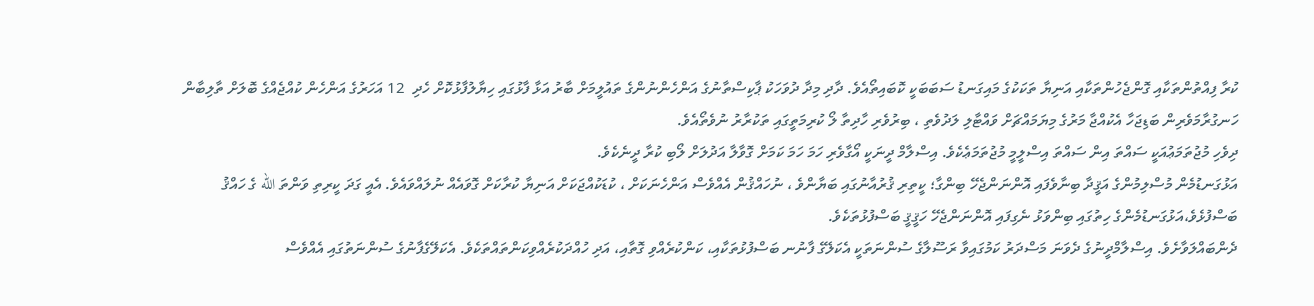ކުރާ ފިއްތުންތަކާއި ގޮންޖެހުންތަކާއި އަނިޔާ ތަކަކުގެ މައިގަނޑު ސަބަބަކީ ކޮބައިތޯއެވެ. ދާދި މިދާ ދުވަހަކު ޕާކިސްތާނުގެ އަންހެންނުންގެ ތައުލީމަށް ބާރު އަޅާ ފާޅުގައި ހިޔާލުފާޅުކޮށް ހެދި  12 އަހަރުގެ އަންހެން ކުއްޖެއްގެ ބޮލަށް ތާލިބާން ހަނގުރާމަވެރިން ބަޑިޖަހާ އެކުއްޖާ މަރުގެ މިޔަމައްޗަށް ވައްޓާލި ލަދުވެތި ، ބިރުވެރި ހާދިތާ ލޯ ކުރިމަތީގައި ތަކުރާރު ނުވެތޯއެވެ.
ދިވެހި މުޖުތަމަޢުއަކީ ސައްތަ އިން ސައްތަ އިސްލީމީ މުޖުތަމަޢެކެވެ. އިސްލާމް ދީނަކީ އޯގާވެރި ހަމަ ހަމަ ކަމަށް ގޮވާލާ އަދުލަށް ލޯބި ކުރާ ދީނެކެވެ.
އަޅުގަނޑުމެން މުސްލިމުންގެ އަޤީދާ ބިނާވެފައި އޮންނަންޖެހޭ ބިންގާ؛ ކީތިރި ޤުރުއާނުގައި ބަޔާންވެ ، ނުހައްޤުން އެއްވެސް އަންހެނަކަށް ، ކުޑަކުއްޖަކަށް އަނިޔާ ކުރާކަށް ގޮވައެއް ނުލައްވައެވެ. އެއީ ގަދަ ކީރިތި ވަންތަ الله ގެ ހައްޤު ބަސްފުޅެވެ،އަޅުގަނޑުމެންގެ ހިތުގައި ބިންވަޅު ނެގިފައި އޮންނަންޖެހޭ ހަޤީޤީ ބަސްފުޅުތަކެވެ.
ދެންބައްލަވާށެވެ. އިސްލާމްދީނުގެ ދެވަނަ މަސްދަރު ކަމުގައިވާ ރަސޫލާގެ ސުންނަތަކީ އެކަލޭގެ ފާނުނ ބަސްފުޅުތަކާއި، ކަންކުރެއްވި ގޮތާއި، އަދި ހުއްދަކުރެއްވިކަންތައްތަކެވެ. އެކަލޭގެފާނުގެ ސުންނަތުގައި އެއްވެސް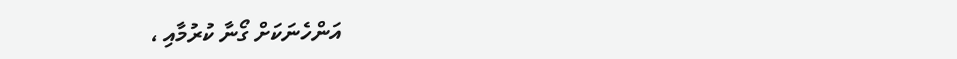އަންހެނަކަށް ގޯނާ ކުރުމާއި ،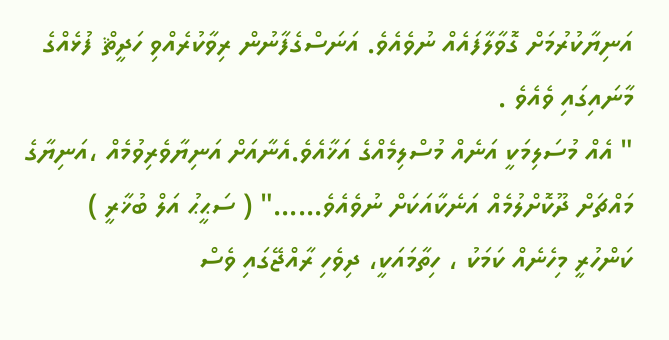އަނިޔާކުރުމަށް ގޮވާލާފައެއް ނުވެއެވެ. އަނަސްގެފާނުން ރިވާކުރެއްވި ހަދީޘް ފުޅެއްގެ މާނައިގައި ވެއެވެ .
" އެއް މުސަލިމަކީ އަނެއް މުސްލިމެއްގެ އަޚާއެވެ.އެނާއަށް އަނިޔާވެރިވުމެއް ،އަނިޔާގެ މައްޗަށް ދޫކޮށްލުމެއް އަނެކާއަކަށް ނުވެއެވެ......" ( ސަޙީޙު އަލް ބުޚާރީ )
ކަންހުރީ މިހެނެއް ކަމަކު ، ހިތާމައަކީ، ދިވެހި ރާއްޖޭގައި ވެސް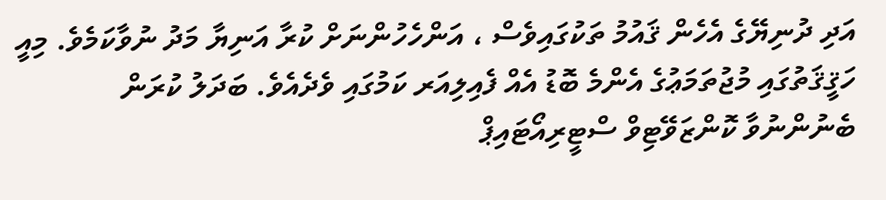އަދި ދުނިޔޭގެ އެހެން ޤައުމު ތަކުގައިވެސް ، އަންހެހުންނަށް ކުރާ އަނިޔާ މަދު ނުވާކަމެވެ. މިއީ ހަޤީޤަތުގައި މުޖުތަމަޢުގެ އެންމެ ބޮޑު އެއް ފެއިލިއަރ ކަމުގައި ވެދެއެވެ. ބަދަލު ކުރަން ބެނުންނުވާ ކޮންޒަވޭޓިވް ސްޓީރިއޯޓައިޕް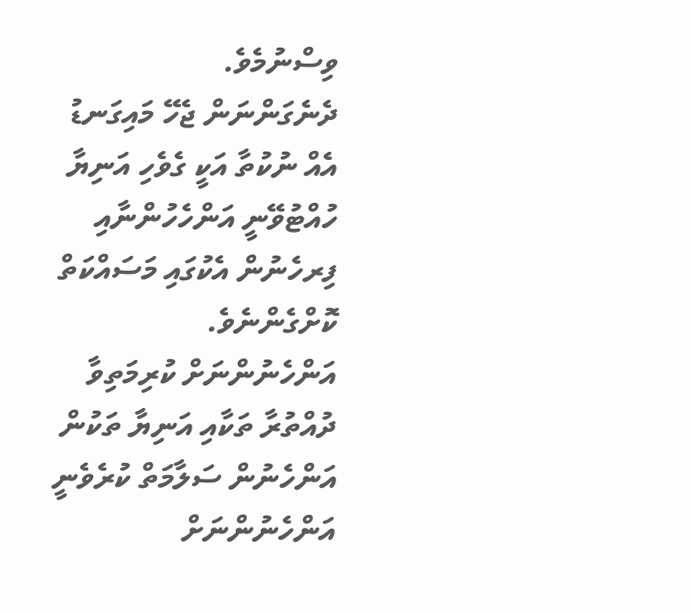ވިސްނުމެވެ.
ދެނެގަންނަން ޖެހޭ މައިގަނޑު އެއް ނުކުތާ އަކީ ގެވެހި އަނިޔާ ހުއްޓުވޭނީ އަންހެހުންނާއި ފިރހެނުން އެކުގައި މަސައްކަތް ކޮށްގެންނެވެ. އަންހެނުންނަށް ކުރިމަތިވާ  ދުއްތުރާ ތަކާއި އަނިޔާ ތަކުން އަންހެނުން ސަލާމަތް ކުރެވެނީ އަންހެނުންނަށް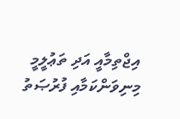އިޖްތިމާއީ އަދި ތަޢުލީމީ މިނިވަންކަމާއި ފުރުޞަތު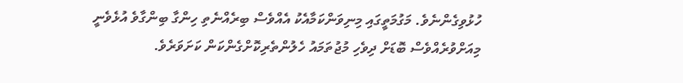ހުޅުވިގެންނެވެ. މަގުމަތީގައި މިނިވަންކަމާއެކު އެއްވެސް ބިރެއްނެތި ހިންގާ ބިންގާވެ އުޅެވެނީ މިއަށްވުރެއްވެސް ބޮޑަށް ދިވެހި މުޖުތަމައު ހެލުންތެރިކޮށްގެންކަން ކަށަވަރެވެ.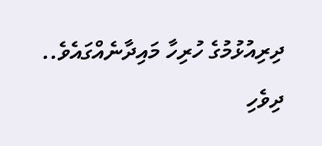ދިރިއުޅުމުގެ ހުރިހާ މައިދާނެއްގައެވެ..
ދިވެހި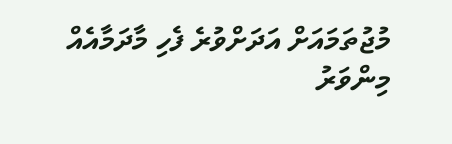މުޖުތަމައަށް އަދަށްވުރެ ފެހި މާދަމާއެއް މިންވަރު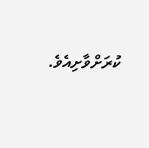ކުރަށްވާށިއެވެ.